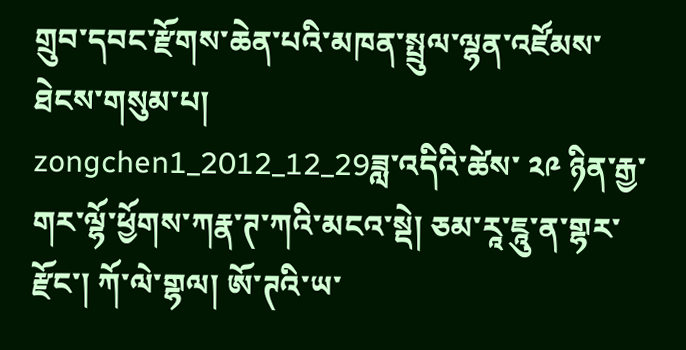གྲུབ་དབང་རྫོགས་ཆེན་པའི་མཁན་སྤྲུལ་ལྷན་འཛོམས་ཐེངས་གསུམ་པ།
zongchen1_2012_12_29ཟླ་འདིའི་ཚེས་ ༢༩ ཉིན་རྒྱ་གར་ལྷོ་ཕྱོགས་ཀརྣ་ཊ་ཀའི་མངའ་སྡེ། ཅམ་རཱ་ཇཱུ་ན་གྷར་རྫོང་། ཀོ་ལེ་གྷལ། ཨོ་ཊའི་ཡ་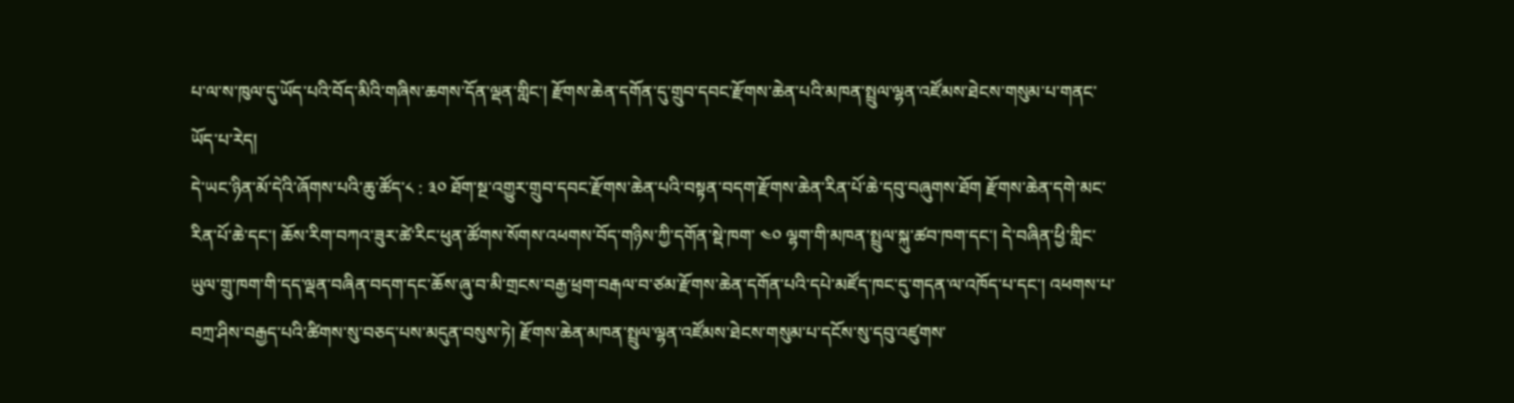པ་ལ་ས་ཁུལ་དུ་ཡོད་པའི་བོད་མིའི་གཞིས་ཆགས་དོན་ལྡན་གླིང་། རྫོགས་ཆེན་དགོན་དུ་གྲུབ་དབང་རྫོགས་ཆེན་པའི་མཁན་སྤྲུལ་ལྷན་འཛོམས་ཐེངས་གསུམ་པ་གནང་ཡོད་པ་རེད།
དེ་ཡང་ཉིན་མོ་དེའི་ཞོགས་པའི་ཆུ་ཚོད་༨ : ༣༠ ཐོག་སྔ་འགྱུར་གྲུབ་དབང་རྫོགས་ཆེན་པའི་བསྟན་བདག་རྫོགས་ཆེན་རིན་པོ་ཆེ་དབུ་བཞུགས་ཐོག རྫོགས་ཆེན་དགེ་མང་རིན་པོ་ཆེ་དང་། ཆོས་རིག་བཀའ་ཟུར་ཚེ་རིང་ཕུན་ཚོགས་སོགས་འཕགས་བོད་གཉིས་ཀྱི་དགོན་སྡེ་ཁག་ ༤༠ ལྷག་གི་མཁན་སྤྲུལ་སྐུ་ཚབ་ཁག་དང་། དེ་བཞིན་ཕྱི་གླིང་ཡུལ་གྲུ་ཁག་གི་དད་ལྡན་བཞིན་བདག་དང་ཆོས་ཞུ་བ་མི་གྲངས་བརྒྱ་ཕྲག་བརྒལ་བ་ཙམ་རྫོགས་ཆེན་དགོན་པའི་དཔེ་མཛོད་ཁང་དུ་གདན་ལ་འཁོད་པ་དང་། འཕགས་པ་བཀྲ་ཤིས་བརྒྱད་པའི་ཚིགས་སུ་བཅད་པས་མདུན་བསུས་ཏེ། རྫོགས་ཆེན་མཁན་སྤྲུལ་ལྷན་འཛོམས་ཐེངས་གསུམ་པ་དངོས་སུ་དབུ་འཛུགས་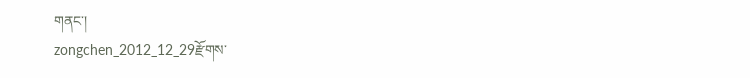གནང་།
zongchen_2012_12_29རྫོགས་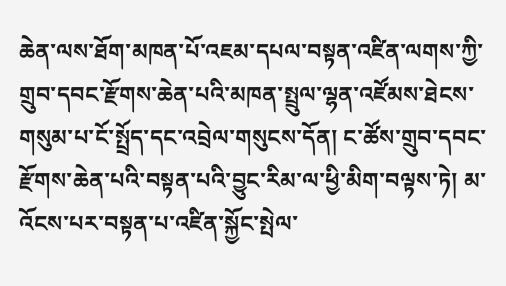ཆེན་ལས་ཐོག་མཁན་པོ་འཇམ་དཔལ་བསྟན་འཛིན་ལགས་ཀྱི་གྲུབ་དབང་རྫོགས་ཆེན་པའི་མཁན་སྤྲུལ་ལྷན་འཛོམས་ཐེངས་གསུམ་པ་ངོ་སྤྲོད་དང་འབྲེལ་གསུངས་དོན། ང་ཚོས་གྲུབ་དབང་རྫོགས་ཆེན་པའི་བསྟན་པའི་བྱུང་རིམ་ལ་ཕྱི་མིག་བལྟས་ཏེ། མ་འོངས་པར་བསྟན་པ་འཛིན་སྐྱོང་སྤེལ་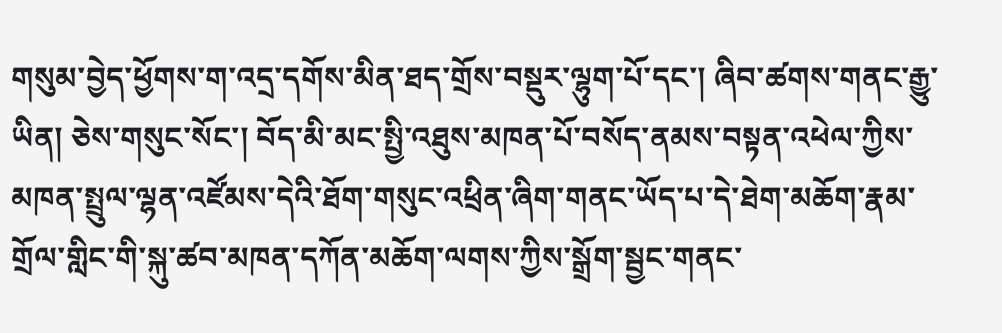གསུམ་བྱེད་ཕྱོགས་ག་འདྲ་དགོས་མིན་ཐད་གྲོས་བསྡུར་ལྷུག་པོ་དང་། ཞིབ་ཚགས་གནང་རྒྱུ་ཡིན། ཅེས་གསུང་སོང་། བོད་མི་མང་སྤྱི་འཐུས་མཁན་པོ་བསོད་ནམས་བསྟན་འཕེལ་ཀྱིས་མཁན་སྤྲུལ་ལྷན་འཛོམས་དེའི་ཐོག་གསུང་འཕྲིན་ཞིག་གནང་ཡོད་པ་དེ་ཐེག་མཆོག་རྣམ་གྲོལ་གླིང་གི་སྐུ་ཚབ་མཁན་དཀོན་མཆོག་ལགས་ཀྱིས་སྒྲོག་སྦྱང་གནང་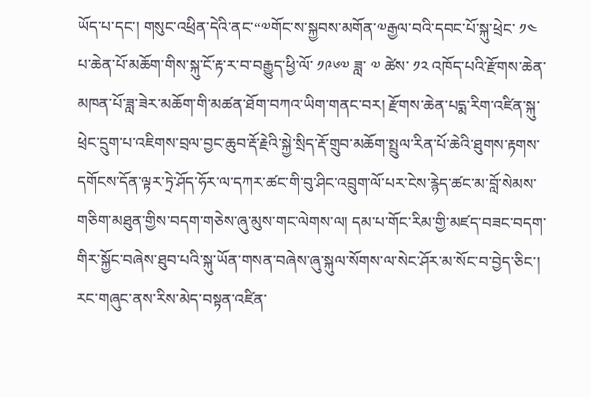ཡོད་པ་དང་། གསུང་འཕྲིན་དེའི་ནང་“༧གོང་ས་སྐྱབས་མགོན་༧རྒྱལ་བའི་དབང་པོ་སྐུ་ཕྲེང་ ༡༤ པ་ཆེན་པོ་མཆོག་གིས་སྐུ་ངོ་རྟ་ར་བ་བརྒྱུད་ཕྱི་ལོ་ ༡༩༦༧ ཟླ་ ༧ ཚེས་ ༡༢ འཁོད་པའི་རྫོགས་ཆེན་མཁན་པོ་ཟླ་ཟེར་མཆོག་གི་མཚན་ཐོག་བཀའ་ཡིག་གནང་བར། རྫོགས་ཆེན་པདྨ་རིག་འཛིན་སྐུ་ཕྲེང་དྲུག་པ་འཇིགས་བྲལ་བྱང་ཆུབ་རྡོ་རྗེའི་སྐྱེ་སྲིད་རྡོ་གྲུབ་མཆོག་སྤྲུལ་རིན་པོ་ཆེའི་ཐུགས་རྟགས་དགོངས་དོན་ལྟར་ཏྲེ་ཤོད་ཧོར་ལ་དཀར་ཚང་གི་བུ་ཤིང་འབྲུག་ལོ་པར་ངེས་རྙེད་ཚང་མ་བློ་སེམས་གཅིག་མཐུན་གྱིས་བདག་གཅེས་ཞུ་མུས་གང་ལེགས་ལ། དམ་པ་གོང་རིམ་གྱི་མཛད་བཟང་བདག་གིར་སྐྱོང་བཞེས་ཐུབ་པའི་སྐུ་ཡོན་གསན་བཞེས་ཞུ་སྐུལ་སོགས་ལ་སེང་ཤོར་མ་སོང་བ་བྱེད་ཅིང་། རང་གཞུང་ནས་རིས་མེད་བསྟན་འཛིན་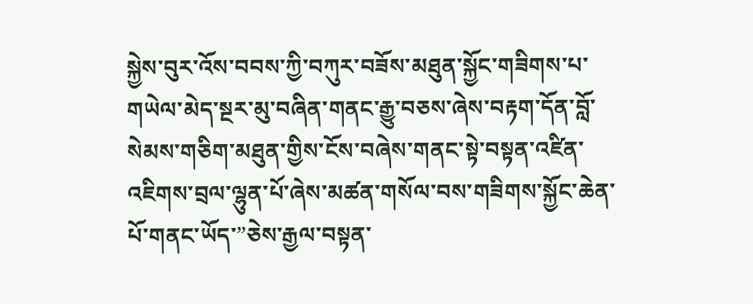སྐྱེས་བུར་འོས་བབས་ཀྱི་བཀུར་བཟོས་མཐུན་སྐྱོང་གཟིགས་པ་གཡེལ་མེད་སྔར་མུ་བཞིན་གནང་རྒྱུ་བཅས་ཞེས་བརྟག་དོན་བློ་སེམས་གཅིག་མཐུན་གྱིས་ངོས་བཞེས་གནང་སྟེ་བསྟན་འཛིན་འཇིགས་བྲལ་ལྷུན་པོ་ཞེས་མཚན་གསོལ་བས་གཟིགས་སྐྱོང་ཆེན་པོ་གནང་ཡོད་”ཅེས་རྒྱལ་བསྟན་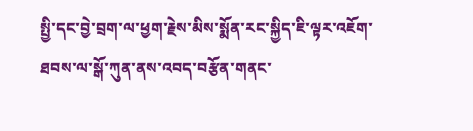སྤྱི་དང་བྱེ་བྲག་ལ་ཕྱག་རྗེས་མིས་སྨོན་རང་སྐྱིད་ཇི་ལྟར་འཇོག་ཐབས་ལ་སྒོ་ཀུན་ནས་འབད་བརྩོན་གནང་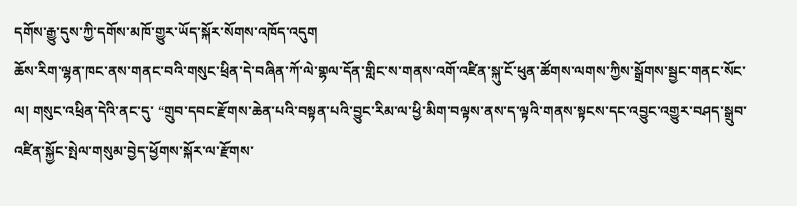དགོས་རྒྱུ་དུས་ཀྱི་དགོས་མཁོ་གྱུར་ཡོད་སྐོར་སོགས་འཁོད་འདུག
ཆོས་རིག་ལྷན་ཁང་ནས་གནང་བའི་གསུང་ཕྲིན་དེ་བཞིན་ཀོ་ལེ་གྷལ་དོན་གླིང་ས་གནས་འགོ་འཛིན་སྐུ་ངོ་ཕུན་ཚོགས་ལགས་ཀྱིས་སྒྲོགས་སྦྱང་གནང་སོང་ལ། གསུང་འཕྲིན་དེའི་ནང་དུ་ “གྲུབ་དབང་རྫོགས་ཆེན་པའི་བསྟན་པའི་བྱུང་རིམ་ལ་ཕྱི་མིག་བལྟས་ནས་ད་ལྟའི་གནས་སྟངས་དང་འབྱུང་འགྱུར་བཤད་སྒྲུབ་འཛིན་སྐྱོང་སྤེལ་གསུམ་བྱེད་ཕྱོགས་སྐོར་ལ་རྫོགས་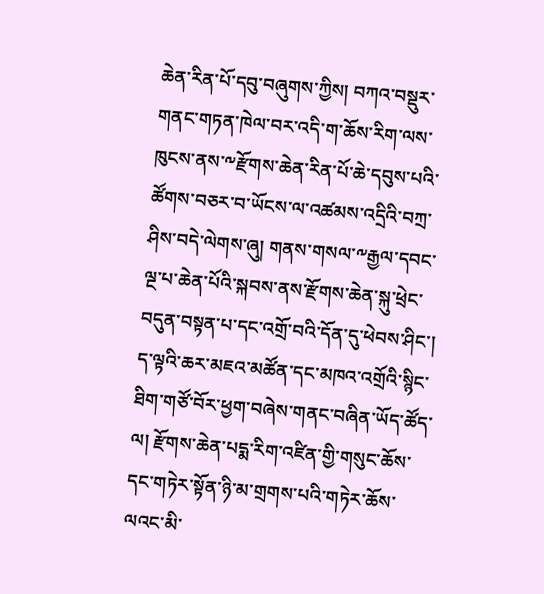ཆེན་རིན་པོ་དབུ་བཞུགས་ཀྱིས། བཀའ་བསྡུར་གནང་གཏན་ཁེལ་བར་འདི་ག་ཆོས་རིག་ལས་ཁུངས་ནས་༸རྫོགས་ཆེན་རིན་པོ་ཆེ་དབུས་པའི་ཚོགས་བཅར་བ་ཡོངས་ལ་འཚམས་འདྲིའི་བཀྲ་ཤིས་བདེ་ལེགས་ཞུ། གནས་གསལ་༸རྒྱལ་དབང་ལྔ་པ་ཆེན་པོའི་སྐབས་ནས་རྫོགས་ཆེན་སྐུ་ཕྲེང་བདུན་བསྟན་པ་དང་འགྲོ་བའི་དོན་དུ་ཕེབས་ཤིང་། ད་ལྟའི་ཆར་མཇའ་མཚོན་དང་མཁའ་འགྲོའི་སྙིང་ཐིག་གཙོ་བོར་ཕྱག་བཞེས་གནང་བཞིན་ཡོད་ཚོད་ལ། རྫོགས་ཆེན་པདྨ་རིག་འཛིན་གྱི་གསུང་ཆོས་དང་གཏེར་སྟོན་ཉི་མ་གྲགས་པའི་གཏེར་ཆོས་ལའང་མི་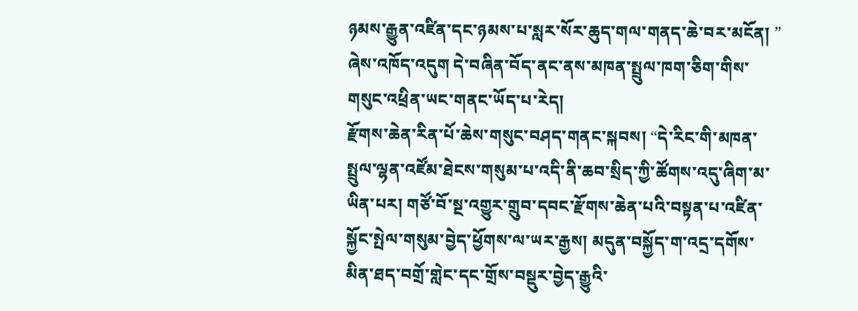ཉམས་རྒྱུན་འཛིན་དང་ཉམས་པ་སླར་སོར་ཆུད་གལ་གནད་ཆེ་བར་མངོན། ” ཞེས་འཁོད་འདུག དེ་བཞིན་བོད་ནང་ནས་མཁན་སྤྲུལ་ཁག་ཅིག་གིས་གསུང་འཕྲིན་ཡང་གནང་ཡོད་པ་རེད།
རྫོགས་ཆེན་རིན་པོ་ཆེས་གསུང་བཤད་གནང་སྐབས། “དེ་རིང་གི་མཁན་སྤྲུལ་ལྷན་འཛོམ་ཐེངས་གསུམ་པ་འདི་ནི་ཆབ་སྲིད་ཀྱི་ཚོགས་འདུ་ཞིག་མ་ཡིན་པར། གཙོ་བོ་སྔ་འགྱུར་གྲུབ་དབང་རྫོགས་ཆེན་པའི་བསྟན་པ་འཛིན་སྐྱོང་སྤེལ་གསུམ་བྱེད་ཕྱོགས་ལ་ཡར་རྒྱས། མདུན་བསྐྱོད་ག་འདྲ་དགོས་མིན་ཐད་བགྲོ་གླེང་དང་གྲོས་བསྡུར་བྱེད་རྒྱུའི་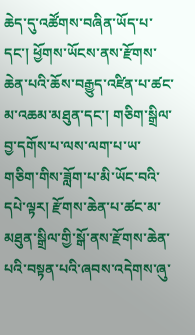ཆེད་དུ་འཚོགས་བཞིན་ཡོད་པ་དང་། ཕྱོགས་ཡོངས་ནས་རྫོགས་ཆེན་པའི་ཆོས་བརྒྱུད་འཛིན་པ་ཚང་མ་འཆམ་མཐུན་དང་། གཅིག་སྒྲིལ་བྱ་དགོས་པ་ལས་ལག་པ་ཡ་གཅིག་གིས་ཟློག་པ་མི་ཡོང་བའི་དཔེ་ལྟར། རྫོགས་ཆེན་པ་ཚང་མ་མཐུན་སྒྲིལ་གྱི་སྒོ་ནས་རྫོགས་ཆེན་པའི་བསྟན་པའི་ཞབས་འདེགས་ཞུ་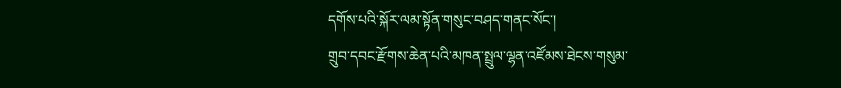དགོས་པའི་སྐོར་ལམ་སྟོན་གསུང་བཤད་གནང་སོང་།
གྲུབ་དབང་རྫོགས་ཆེན་པའི་མཁན་སྤྲུལ་ལྷན་འཛོམས་ཐེངས་གསུམ་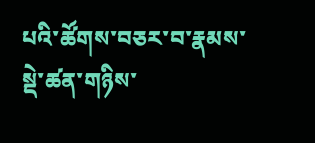པའི་ཚོགས་བཅར་བ་རྣམས་སྡེ་ཚན་གཉིས་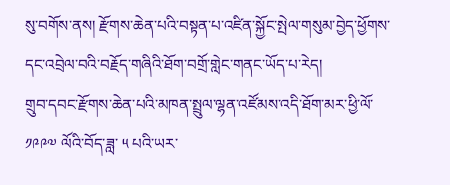སུ་བགོས་ནས། རྫོགས་ཆེན་པའི་བསྟན་པ་འཛིན་སྐྱོང་སྤེལ་གསུམ་བྱེད་ཕྱོགས་དང་འབྲེལ་བའི་བརྗོད་གཞིའི་ཐོག་བགྲོ་གླེང་གནང་ཡོད་པ་རེད།
གྲུབ་དབང་རྫོགས་ཆེན་པའི་མཁན་སྤྲུལ་ལྷན་འཛོམས་འདི་ཐོག་མར་ཕྱི་ལོ་ ༡༩༩༧ ལོའི་བོད་ཟླ་ ༥ པའི་ཡར་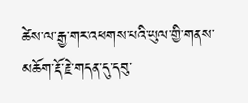ཚེས་ལ་རྒྱ་གར་འཕགས་པའི་ཡུལ་གྱི་གནས་མཆོག་རྡོ་རྗེ་གདན་དུ་དབུ་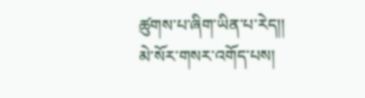ཚུགས་པ་ཞིག་ཡིན་པ་རེད།།
མེ་སོར་གསར་འགོད་པས།